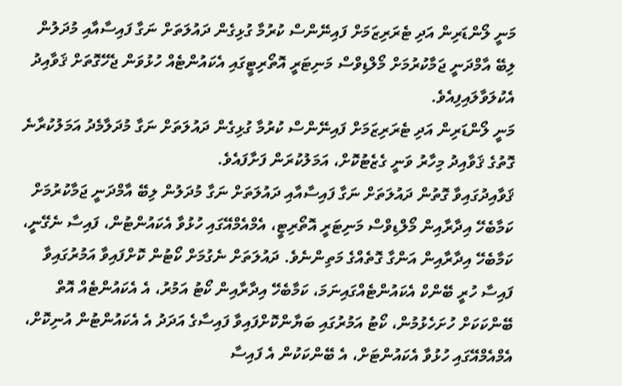މަނީ ލޯންޑަރިން އަދި ޓެރަރިޒަމަށް ފައިނޭންސް ކުރުމާ ގުޅިގެން ދައުލަތަށް ނަގާ ފައިސާއާއި މުދަލުން ލިބޭ އާމްދަނީ ޖަމާކުރުމަށް މޯލްޑިވްސް މަނިޓަރީ އޮތޯރިޓީގައި އެކައުންޓެއް ހުޅުވަން ޖެހޭގޮތަށް ޤަވާއިދު އެކުލަވާލައިފިއެވެ.
މަނީ ލޯންޑަރިން އަދި ޓެރަރިޒަމަށް ފައިނޭންސް ކުރުމާ ގުޅިގެން ދައުލަތަށް ނަގާ މުދަލާމެދު އަމަލުކުރާނެ ގޮތުގެ ޤަވާއިދު މިހާރު ވަނީ ގެޒެޓުކޮށް، އަމަލުކުރަން ފަށާފައެވެ.
ޤަވާއިދުގައިވާ ގޮތުން ދައުލަތަށް ނަގާ ފައިސާއާއި ދައުލަތަށް ނަގާ މުދަލުން ލިބޭ އާމްދަނީ ޖަމާކުރުމަށް ކަމާބެހޭ އިދާރާއިން މޯލްޑިވްސް މަނިޓަރީ އޮތޯރިޓީ، އެމްއެމްއޭގައި ހުޅުވާ އެކައުންޓުން، ފައިސާ ނެގޭނީ، ކަމާބެހޭ އިދާރާއިން އަންގާ ގޮތެއްގެ މަތިންނެވެ. ދައުލަތަށް ނެގުމަށް ކޯޓުން ކޮށްފައިވާ އަމުރުގައިވާ ފައިސާ ހުރީ ބޭންކް އެކައުންޓެއްގައިނަމަ، ކަމާބެހޭ އިދާރާއިން ކޯޓު އަމުރު، އެ އެކައުންޓެއް އޮތް ބޭންކަކަށް ހުށަހެޅުމުން، ކޯޓު އަމުރުގައި ބަޔާންކޮށްފައިވާ ފައިސާގެ އަދަދު އެ އެކައުންޓުން އުނިކޮށް، އެމްއެމްއޭގައި ހުޅުވާ އެކައުންޓަށް، އެ ބޭންކަކުން އެ ފައިސާ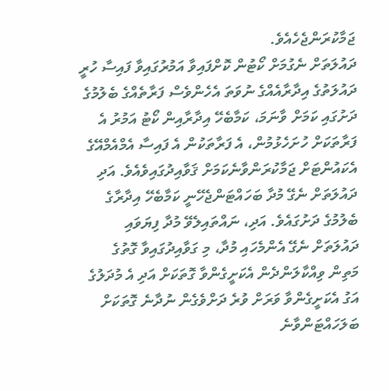ޖަމާކުރަންޖެހެއެވެ.
ދައުލަތަށް ނެގުމަށް ކޯޓުން ކޮށްފައިވާ އަމުރުގައިވާ ފައިސާ ހުރީ ދައުލަތުގެ އިދާރާއެއްގެ ނުވަތަ އެހެންވެސް ފަރާތެއްގެ ބެލުމުގެ ދަށުގައި ކަމަށް ވާނަމަ، ކަމާބެހޭ އިދާރާއިން ކޯޓު އަމުރު އެ ފަރާތަކަށް ހުށަހެޅުމުން، އެ ފަރާތަކުން އެ ފައިސާ އެމްއެމްއޭގެ އެކައުންޓަށް ޖަމާކުރަންވާނެކަމަށް ޤަވާއިދުގައިވެއެވެ. އަދި ދައުލަތަށް ނެގޭ މުދާ ބަހައްޓަންޖެހޭނީ ކަމާބެހޭ އިދާރާގެ ބެލުމުގެ ދަށުގައެވެ. އަދި، ނައްތައިލެވޭ މުދާ ފިޔަވައި ދައުލަތަށް ނެގޭ އެންމެހައި މުދާ، މި ގަވާއިދުގައިވާ ގޮތުގެ މަތިން ވިއްކާލަންދެން އެކަށީގެންވާ ގޮތަކަށް އަދި އެ މުދަލުގެ އަގު އެކަށީގެންވާ ވަރަށް ވުރެ ދަށްވެގެން ނުދާނެ ގޮތަކަށް ބަލަހައްޓަންވާނެ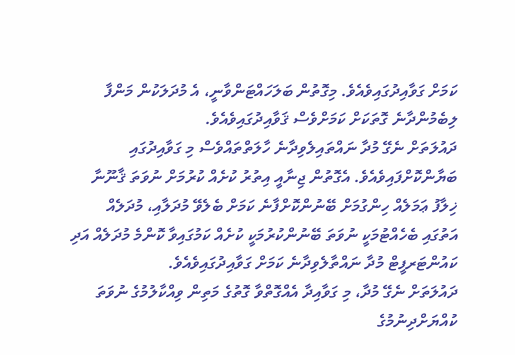ކަމަށް ގަވާއިދުގައިވެއެވެ. މިގޮތުން ބަލަހައްޓަންވާނީ، އެ މުދަލަކުން މަންފާ ލިބެމުންދާނެ ގޮތަކަށް ކަމަށްވެސް ޤަވާއިދުގައިވެއެވެ.
ދައުލަތަށް ނެގޭ މުދާ ނައްތައިލެވިދާނެ ހާލަތްތައްވެސް މި ގަވާއިދުގައި ބަޔާންކޮށްފައިވެއެވެ. އެގޮތުން ޖިނާއީ އިތުރު ކުށެއް ކުރުމަށް ނުވަތަ ޤާނޫނާ ޚިލާފު ޢަމަލެއް ހިންގުމަށް ބޭނުންކޮށްފާނެ ކަމަށް ބެލެވޭ މުދަލާއި، މުދަލެއް އަތުގައި ބެހެއްޓުމަކީ ނުވަތަ ބޭނުންކުރުމަކީ ކުށެއް ކަމުގައިވާ ކޮންމެ މުދަލެއް އަދި ކައުންޓަރފީޓް މުދާ ނައްތާލެވިދާނެ ކަމަށް ގަވާއިދުގައިވެއެވެ.
ދައުލަތަށް ނެގޭ މުދާ، މި ގަވާއިދާ އެއްގޮތްވާ ގޮތުގެ މަތިން ވިއްކާލުމުގެ ނުވަތަ ކުއްޔަށްދިނުމުގެ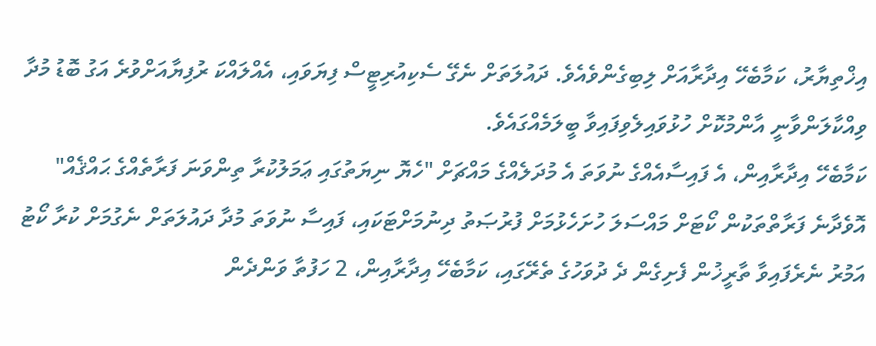އިޚްތިޔާރު، ކަމާބެހޭ އިދާރާއަށް ލިބިގެންވެއެވެ. ދައުލަތަށް ނެގޭ ސެކިއުރިޓީސް ފިޔަވައި، އެއްލައްކަ ރުފިޔާއަށްވުރެ އަގު ބޮޑު މުދާ ވިއްކާލަންވާނީ އާންމުކޮށް ހުޅުވައިލެވިފައިވާ ބީލަމެއްގައެވެ.
ކަމާބެހޭ އިދާރާއިން، އެ ފައިސާއެއްގެ ނުވަތަ އެ މުދަލެއްގެ މައްޗަށް "ހެޔޮ ނިޔަތުގައި ޢަމަލުކުރާ ތިންވަނަ ފަރާތެއްގެ ޙައްޤެއް" އޮވެދާނެ ފަރާތްތަކުން ކޯޓަށް މައްސަލަ ހުށަހެޅުމަށް ފުރުޞަތު ދިނުމަށްޓަކައި، ފައިސާ ނުވަތަ މުދާ ދައުލަތަށް ނެގުމަށް ކުރާ ކޯޓު އަމުރު ނެރެފައިވާ ތާރީޚުން ފެށިގެން ދެ ދުވަހުގެ ތެރޭގައި، ކަމާބެހޭ އިދާރާއިން، 2 ހަފުތާ ވަންދެން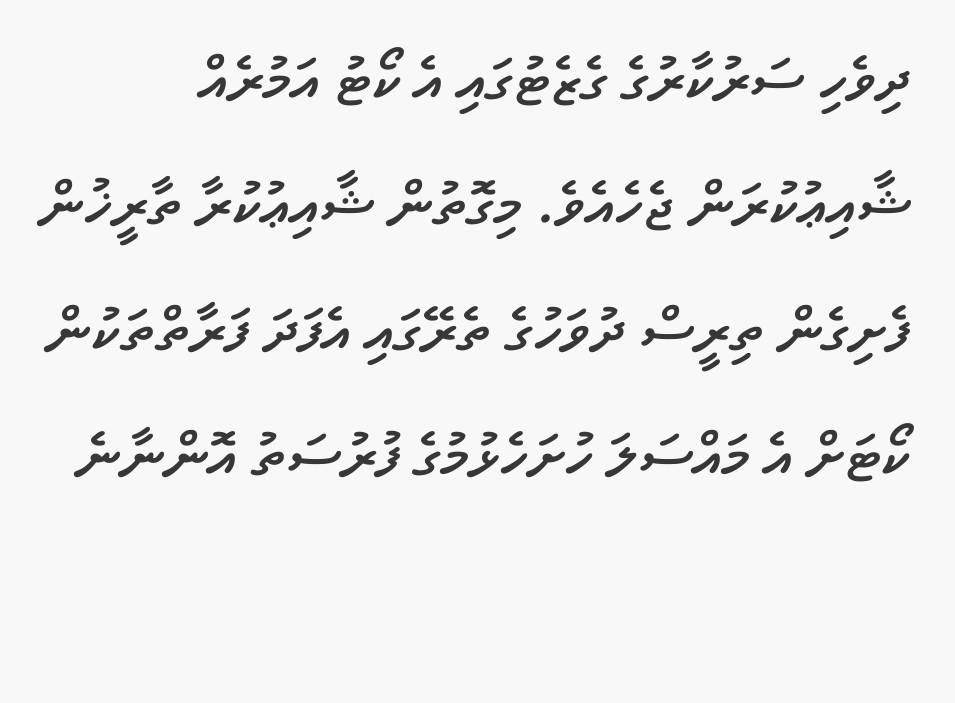ދިވެހި ސަރުކާރުގެ ގެޒެޓުގައި އެ ކޯޓު އަމުރެއް ޝާއިޢުކުރަން ޖެހެއެވެ. މިގޮތުން ޝާއިޢުކުރާ ތާރީޚުން ފެށިގެން ތިރީސް ދުވަހުގެ ތެރޭގައި އެފަދަ ފަރާތްތަކުން ކޯޓަށް އެ މައްސަލަ ހުށަހެޅުމުގެ ފުރުސަތު އޮންނާނެ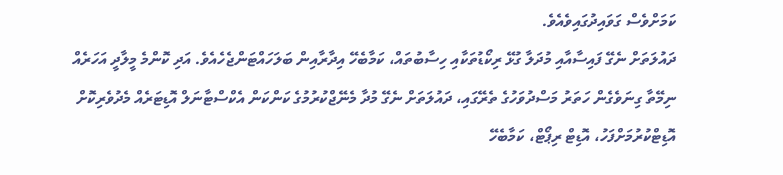ކަމަށްވެސް ގަވައިދުގައިވެއެވެ.
ދައުލަތަށް ނެގޭ ފައިސާއާއި މުދަލާ ގުޅޭ ރިކޯޑުތަކާއި ހިސާބުތައް، ކަމާބެހޭ އިދާރާއިން ބަލަހައްޓަންޖެހެއެވެ. އަދި ކޮންމެ މީލާދީ އަހަރެއް ނިމޭތާ ގިނަވެގެން ހަތަރު މަސްދުވަހުގެ ތެރޭގައި، ދައުލަތަށް ނެގޭ މުދާ މެނޭޖްކުރުމުގެ ކަންކަން އެކްސްޓާނަލް އޮޑިޓަރެއް މެދުވެރިކޮށް އޮޑިޓްކުރުމަށްފަހު، އޮޑިޓް ރިޕޯޓް، ކަމާބެހޭ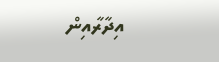އިދާރާއިން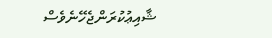ޝާއިޢުކުރަންޖެހޭނެވެސް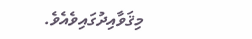މިޤަވާއިދުގައިވެއެވެ.